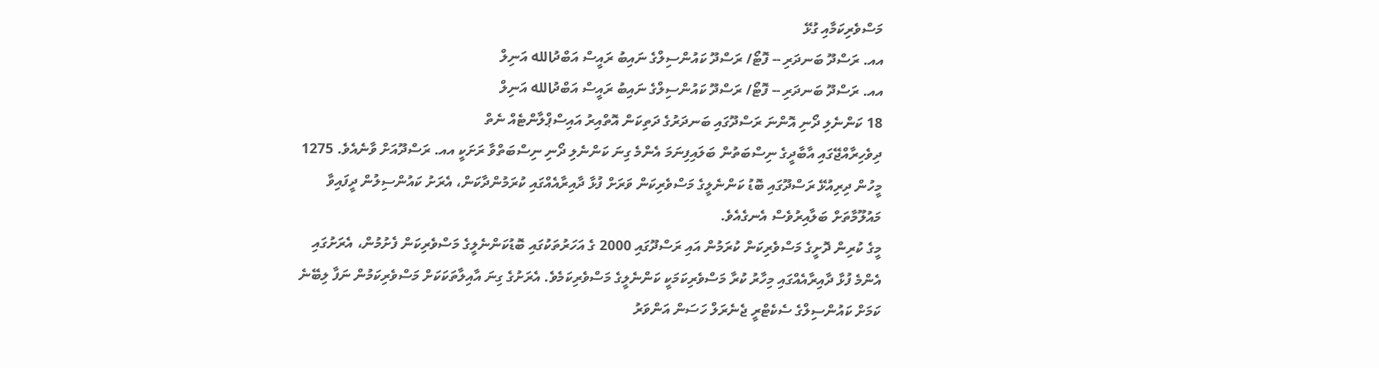މަސްވެރިކަމާއި ގުޅޭ
އއ. ރަސްދޫ ބަނދަރި -- ފޮޓޯ/ ރަސްދޫ ކައުންސިލްގެ ނައިބު ރައީސް އަބްދުالله އަނިލް
އއ. ރަސްދޫ ބަނދަރި -- ފޮޓޯ/ ރަސްދޫ ކައުންސިލްގެ ނައިބު ރައީސް އަބްދުالله އަނިލް
18 ކަންނެލި ދޯނި އޮންނަ ރަސްދޫގައި ބަނދަރުގެ ދަތިކަން އޮތްއިރު އައިސްޕްލާންޓެއް ނެތް
ދިވެހިރާއްޖޭގައި އާބާދީގެ ނިސްބަތުން ބަލައިފިނަމަ އެންމެ ގިނަ ކަންނެލި ދޯނި ނިސްބަތްވާ ރަށަކީ އއ. ރަސްދޫއަށް ވާނެއެވެ. 1275 މީހުން ދިރިއުޅޭ ރަސްދޫގައި ބޮޑު ކަންނެލީގެ މަސްވެރިކަން ވަރަށް ފުޅާ ދާއިރާއެއްގައި ކުރަމުންދާކަން، އެރަށު ކައުންސިލުން ދީފައިވާ މައުލޫމާތަށް ބަލާއިރުވެސް އެނގެއެވެ.
މީގެ ކުރިން ދޮށީގެ މަސްވެރިކަން ކުރަމުން އައި ރަސްދޫގައި 2000 ގެ އަހަރުތަކުގައި ބޮޑުކަންނެލީގެ މަސްވެރިކަން ފެށުމުން، އެރަށުގައި އެންމެ ފުޅާ ދާއިރާއެއްގައި މިހާރު ކުރާ މަސްވެރިކަމަކީ ކަންނެލީގެ މަސްވެރިކަމެވެ. އެރަށުގެ ގިނަ އާއިލާތަކަކަށް މަސްވެރިކަމުން ނަފާ ލިބޭނެ ކަމަށް ކައުންސިލްގެ ސެކެޓްރީ ޖެނެރަލް ހަސަން އަންވަރު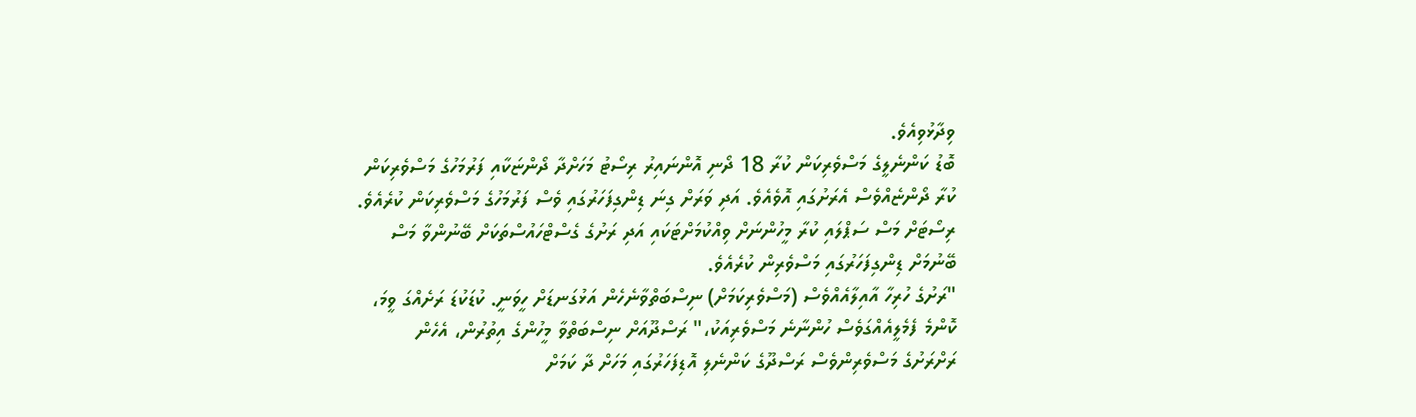ވިދާޅުވިއެވެ.
ބޮޑު ކަންނެލީގެ މަސްވެރިކަން ކުރާ 18 ދޯނި އޮންނައިރު ރިސޯޓު މަހަށްދާ ދޯންޏަކާއި ފަރުމަހުގެ މަސްވެރިކަން ކުރާ ދޯންޏެއްވެސް އެރަށުގައި އޮވެއެވެ. އަދި ވަރަށް ގިނަ ޑިންގިފަހަރުގައި ވެސް ފަރުމަހުގެ މަސްވެރިކަން ކުރެއެވެ.
ރިސޯޓަށް މަސް ސަޕްލައި ކުރާ މީހުންނަށް ވިއްކުމަށްޓަކައި އަދި ރަށުގެ ގެސްޓްހައުސްތަކަށް ބޭނުންވާ މަސް ބޭނުމަށް ޑިންގިފަހަރުގައި މަސްވެރިން ކުރެއެވެ.
"ރަށުގެ ހުރިހާ އާއިލާއެއްވެސް (މަސްވެރިކަމަށް) ނިސްބަތްވާނެހެން އަޅުގަނޑަށް ހީވަނީ. ކުޑަކުޑަ ރަށެއްގަ ވީމަ، ކޮންމެ ފެމެލީއެއްގަވެސް ހުންނާނެ މަސްވެރިއަކު،" ރަސްދޫއަށް ނިސްބަތްވާ މީހުންގެ އިތުރުން، އެހެން ރަށްރަށުގެ މަސްވެރިންވެސް ރަސްދޫގެ ކަންނެލި އޮޑިފަހަރުގައި މަހަށް ދާ ކަމަށް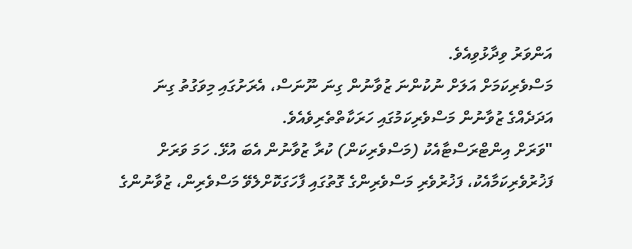އަންވަރު ވިދާޅުވިއެވެ.
މަސްވެރިކަމަށް އަލަށް ނުކުންނަ ޒުވާނުން ގިނަ ނޫނަސް، އެރަށުގައި މިވަގުތު ގިނަ އަދަދެއްގެ ޒުވާނުން މަސްވެރިކަމުގައި ހަރަކާތްތެރިވެއެވެ.
"ވަރަށް އިންޓްރަސްޓާއެކު (މަސްވެރިކަން) ކުރާ ޒުވާނުން އެބަ އުޅޭ. ހަމަ ވަރަށް ފަޚުރުވެރިކަމާއެކު، ފަޚުރުވެރި މަސްވެރިންގެ ގޮތުގައި ފާހަގަކޮށްލެވޭ މަސްވެރިން، ޒުވާނުންގެ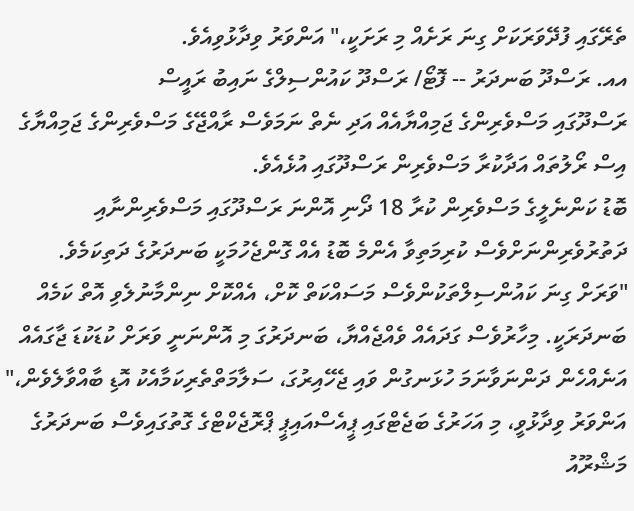ތެރޭގައި ފުދޭވަރަކަށް ގިނަ ރަށެއް މި ރަށަކީ،" އަންވަރު ވިދާޅުވިއެވެ.
އއ. ރަސްދޫ ބަނދަރު -- ފޮޓޯ/ ރަސްދޫ ކައުންސިލްގެ ނައިބު ރައީސް
ރަސްދޫގައި މަސްވެރިންގެ ޖަމިއްޔާއެއް އަދި ނެތް ނަމަވެސް ރާއްޖޭގެ މަސްވެރިންގެ ޖަމިއްޔާގެ އިސް ރޯލުތައް އަދާކުރާ މަސްވެރިން ރަސްދޫގައި އުޅެއެވެ.
ބޮޑު ކަންނެލީގެ މަސްވެރިން ކުރާ 18 ދޯނި އޮންނަ ރަސްދޫގައި މަސްވެރިންނާއި ދަތުރުވެރިންނަށްވެސް ކުރިމަތިވާ އެންމެ ބޮޑު އެއް ގޮންޖެހުމަކީ ބަނދަރުގެ ދަތިކަމެވެ.
"ވަރަށް ގިނަ ކައުންސިލްތަކުންވެސް މަސައްކަތް ކޮށް، އެއްކޮށް ނިންމާނުލެވި އޮތް ކަމެއް ބަނދަރަކީ. މިހާރުވެސް ގަދައެއް ވެއްޖެއްޔާ، ބަނދަރުގަ މި އޮންނަނީ ވަރަށް ކުޑަކުޑަ ޖާގައެއް އަނެއްހެން ދަންނަވާނަމަ ހުޅަނގުން ވައި ޖެހޭއިރުގަ، ސަލާމަތްތެރިކަމާއެކު އޮޑި ބާއްވާލެވެން،"
އަންވަރު ވިދާޅުވީ، މި އަހަރުގެ ބަޖެޓްގައި ޕީއެސްއައިޕީ ޕްރޮޖެކްޓްގެ ގޮތުގައިވެސް ބަނދަރުގެ މަޝްރޫއު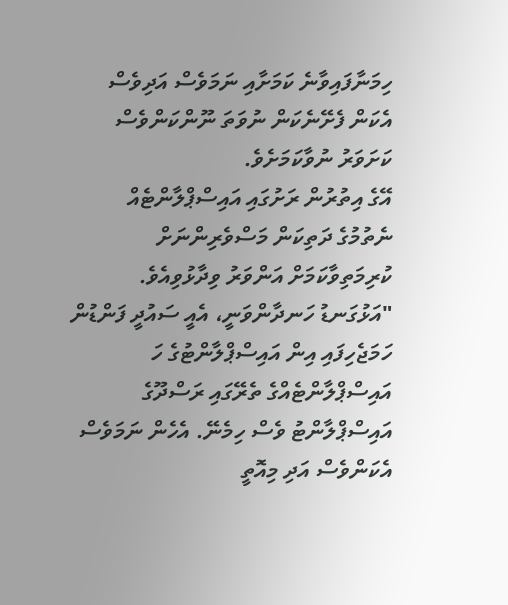ހިމަނާފައިވާނެ ކަމަށާއި ނަމަވެސް އަދިވެސް އެކަން ފެށޭނެކަން ނުވަތަ ނޫންކަންވެސް ކަށަވަރު ނުވާކަމަށެވެ.
އޭގެ އިތުރުން ރަށުގައި އައިސްޕްލާންޓެއް ނެތުމުގެ ދަތިކަން މަސްވެރިންނަށް ކުރިމަތިވާކަމަށް އަންވަރު ވިދާޅުވިއެވެ.
"އަޅުގަނޑު ހަނދާންވަނީ، އެއީ ސައުދީ ފަންޑުން ހަމަޖެހިފައި އިން އައިސްޕްލާންޓުގެ ހަ އައިސްޕްލާންޓެއްގެ ތެރޭގައި ރަސްދޫގެ އައިސްޕްލާންޓު ވެސް ހިމެނޭ. އެހެން ނަމަވެސް އެކަންވެސް އަދި މިއޮތީ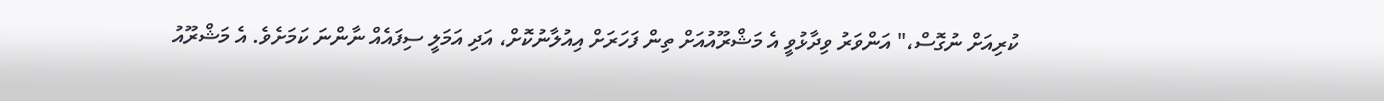ކުރިއަށް ނުގޮސް،" އަންވަރު ވިދާޅުވީ އެ މަޝްރޫއުއަށް ތިން ފަހަރަށް އިއުލާނުކޮށް، އަދި އަމަލީ ސިފައެއް ނާންނަ ކަމަށެވެ. އެ މަޝްރޫއު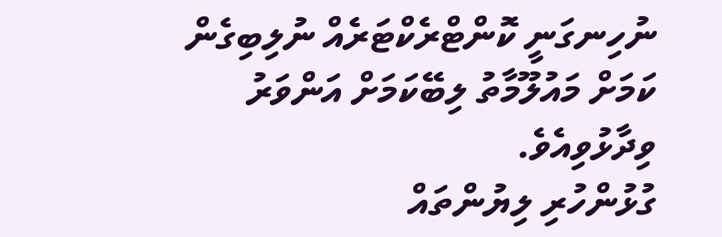ނުހިނގަނީ ކޮންޓްރެކްޓަރެއް ނުލިބިގެން ކަމަށް މައުލޫމާތު ލިބޭކަމަށް އަންވަރު ވިދާޅުވިއެވެ.
ގުޅުންހުރި ލިޔުންތައް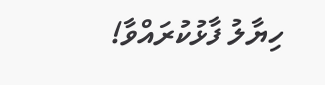ހިޔާލު ފާޅުކުރައްވާ!